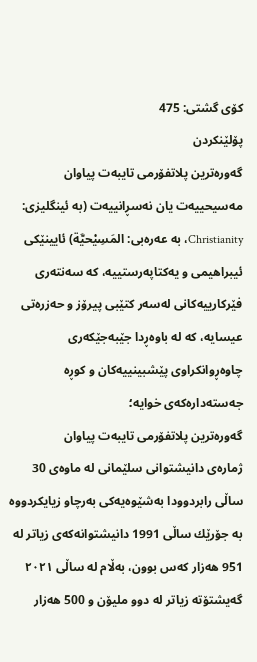كۆی گشتی: 475
پۆلێنكردن
گەورەترین پلاتفۆرمی تایبەت پیاوان
مەسیحییەت یان نەسڕانییەت (بە ئینگلیزی: Christianity، بە عەرەبی: المَسِيْحيَّة) ئایینێکی ئیبراهیمی و یەکتاپەرستییە، کە سەنتەری فێرکارییەکانی لەسەر کتێبی پیرۆز و حەزرەتی عیسایە، کە لە باوەڕدا جێبەجێکەری چاوەڕوانکراوی پێشبینییەکان و کوڕە جەستەدارەکەی خوایە؛
گەورەترین پلاتفۆرمی تایبەت پیاوان
ژمارەی دانیشتوانی سلێمانی لە ماوەی 30 ساڵی رابردوودا بەشێوەیەكی بەرچاو زیایكردووە بە جۆرێك ساڵی 1991 دانیشتوانەكەی زیاتر لە 951 هەزار كەس بوون، بەڵام لە ساڵی ٢٠٢١ گەیشتۆتە زیاتر لە دوو ملیۆن و 500 هەزار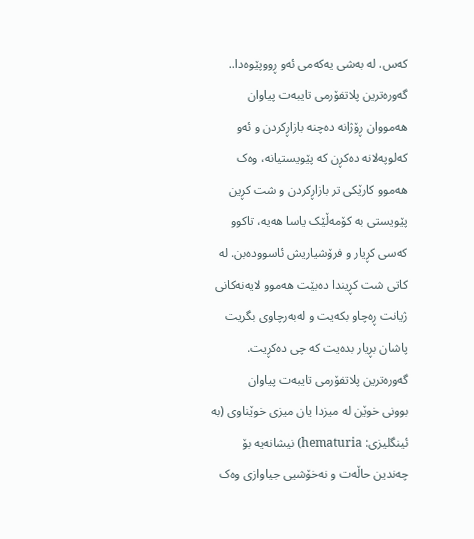كەس. لە بەشی یەكەمی ئەو ڕووپێوەدا..
گەورەترین پلاتفۆرمی تایبەت پیاوان
هەمووان ڕۆژانە دەچنە بازاڕکردن و ئەو کەلوپەلانە دەکڕن کە پێویستیانە، وەک هەموو کارێکی تر بازاڕکردن و شت کڕین پێویستی بە کۆمەڵێک یاسا هەیە، تاکوو کەسی کڕیار و فرۆشیاریش ئاسوودەبن. لە کاتی شت کڕیندا دەبێت هەموو لایەنەکانی ژیانت ڕەچاو بکەیت و لەبەرچاوی بگریت پاشان بڕیار بدەیت کە چی دەکڕیت.
گەورەترین پلاتفۆرمی تایبەت پیاوان
بوونی خوێن لە میزدا یان میزی خوێناوی (بە ئینگلیزی: hematuria) نیشانەیە بۆ چەندین حاڵەت و نەخۆشیی جیاوازی وەک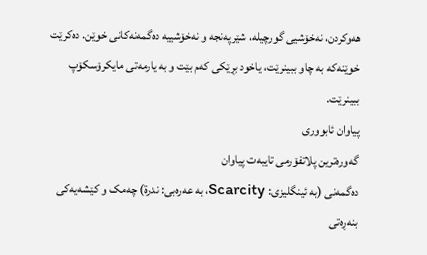هەوکردن، نەخۆشیی گورچیلە، شێرپەنجە و نەخۆشییە دەگمەنەکانی خوێن. دەکرێت خوێنەکە بە چاو ببینرێت، یاخود بڕێکی کەم بێت و بە یارمەتی مایکرۆسکۆپ ببینرێت.
پیاوان ئابووری
گەورەترین پلاتفۆرمی تایبەت پیاوان
دەگمەنی (بە ئینگلیزی: Scarcity، بە عەرەبی: ندرة) چەمک و کێشەیەکی بنەڕەتی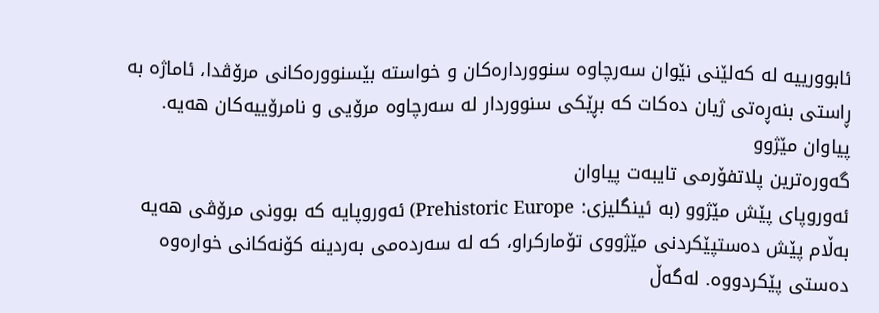ئابوورییە لە کەلێنی نێوان سەرچاوە سنووردارەکان و خواستە بێسنوورەکانی مرۆڤدا، ئاماژە بە ڕاستی بنەڕەتی ژیان دەکات کە بڕێکی سنووردار لە سەرچاوە مرۆیی و نامرۆییەکان هەیە.
پیاوان مێژوو
گەورەترین پلاتفۆرمی تایبەت پیاوان
ئەوروپای پێش مێژوو (بە ئینگلیزی: Prehistoric Europe) ئەوروپایە کە بوونی مرۆڤی هەیە بەڵام پێش دەستپێکردنی مێژووی تۆمارکراو، کە لە سەردەمی بەردینە کۆنەکانی خوارەوە دەستی پێکردووە. لەگەڵ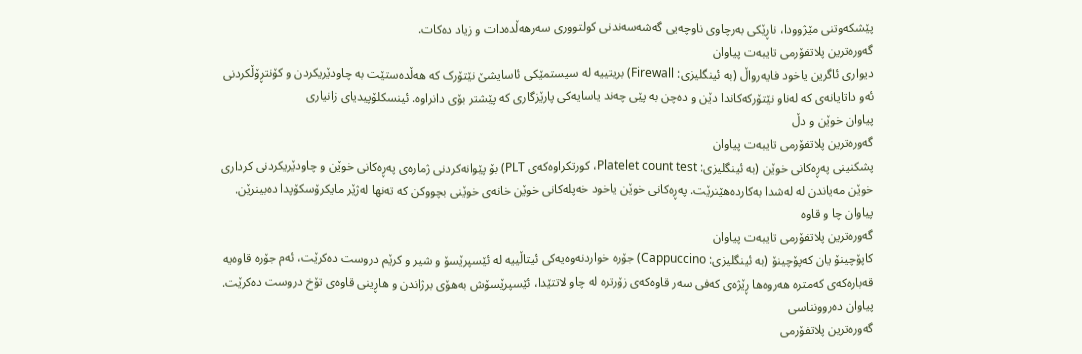پێشکەوتنی مێژوودا، ناڕێکی بەرچاوی ناوچەیی گەشەسەندنی کولتووری سەرهەڵدەدات و زیاد دەکات.
گەورەترین پلاتفۆرمی تایبەت پیاوان
دیواری ئاگرین یاخود فایەرواڵ (بە ئینگلیزی: Firewall) بریتییە لە سیستمێکی ئاسایشێ نێتۆرک کە هەڵدەستێت بە چاودێریکردن و کۆنتڕۆڵکردنی ئەو داتایانەی کە لەناو نێتۆرکەکاندا دێن و دەچن بە پێی چەند یاسایەکی پارێزگاری کە پێشتر بۆی دانراوە. ئینسکلۆپیدیای زانیاری
پیاوان خوێن و دڵ
گەورەترین پلاتفۆرمی تایبەت پیاوان
پشکنینی پەڕەکانی خوێن (بە ئینگلیزی: Platelet count test، کورتکراوەکەی PLT) بۆ پێوانەکردنی ژمارەی پەڕەکانی خوێن و چاودێریکردنی کرداری خوێن مەیاندن لە لەشدا بەکاردەھێنرێت. پەڕەکانی خوێن یاخود خەپلەکانی خوێن خانەی خوێنی بچووکن کە تەنھا لەژێر مایکرۆسکۆپدا دەبینرێن.
پیاوان چا و قاوە
گەورەترین پلاتفۆرمی تایبەت پیاوان
کاپۆچینۆ یان کەپۆچینۆ (بە ئینگلیزی: Cappuccino) جۆرە خواردنەوەیەکی ئیتاڵییە لە ئێسپرێسۆ و شیر و کرێم دروست دەکرێت، ئەم جۆرە قاوەیە قەبارەکەی کەمترە هەروەها ڕێژەی کەفی سەر قاوەکەی زۆرترە لە چاو لاتتێدا، ئێسپرێسۆش بەهۆی برژاندن و هاڕینی قاوەی تۆخ دروست دەکرێت.
پیاوان دەروونناسی
گەورەترین پلاتفۆرمی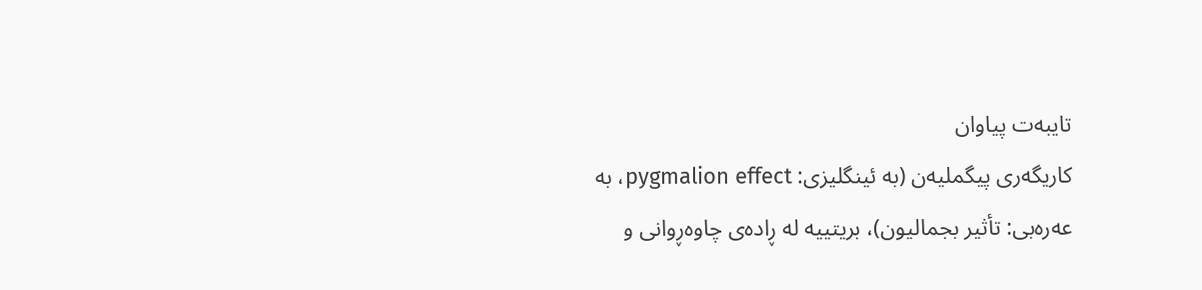تایبەت پیاوان
کاریگەری پیگملیەن (بە ئینگلیزی: pygmalion effect، بە عەرەبی: تأثير بجماليون)، بریتییە لە ڕادەی چاوەڕوانی و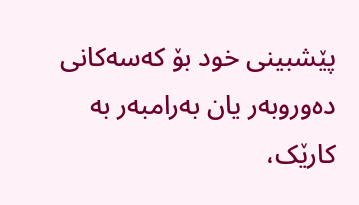پێشبینی خود بۆ کەسەکانی دەوروبەر یان بەرامبەر بە کارێک،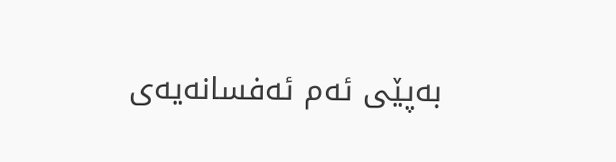بەپێی ئەم ئەفسانەیەی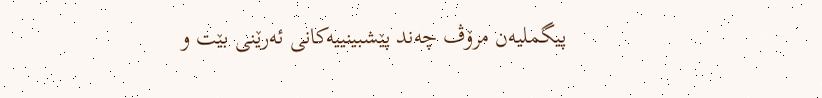پیگملیەن مرۆڤ چەند پێشبینییەکانی ئەرێنی بێت و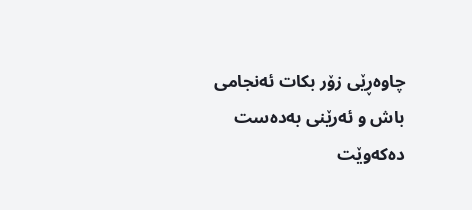چاوەڕێی زۆر بکات ئەنجامی باش و ئەرێنی بەدەست دەکەوێت